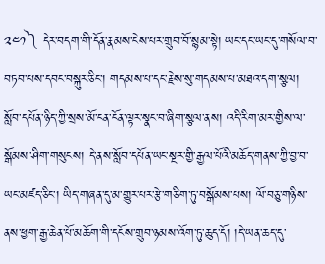༢༤༡༽ དེར་བདག་གི་དོན་རྣམས་ངེས་པར་གྲུབ་བོ་སྙམ་སྟེ། ཡང་དང་ཡང་དུ་གསོལ་བ་བཏབ་པས་དབང་བསྐུར་ཅིང་། གདམས་པ་དང་རྗེས་སུ་གདམས་པ་མཐའ་དག་སྩལ། སློབ་དཔོན་ཉིད་ཀྱི་སྲས་མོ་ངན་ངོན་ལྟར་སྣང་བ་ཞིག་སྩལ་ནས། འདི་རིག་མར་གྱིས་ལ་སྒོམས་ཤིག་གསུངས། དེ་ནས་སློབ་དཔོན་ཡང་སྔར་གྱི་རྒྱལ་པོའི་མཆོད་གནས་ཀྱི་བྱ་བ་ཡང་མཛད་ཅིང་། ཡིད་གཞན་དུ་མ་གྱུར་པར་རྩེ་གཅིག་ཏུ་བསྒོམས་པས། ལོ་བཅུ་གཉིས་ནས་ཕྱག་རྒྱ་ཆེན་པོ་མཆོག་གི་དངོས་གྲུབ་ཉམས་འོག་ཏུ་ཆུད་དོ། །དེ་ཡན་ཆད་དུ་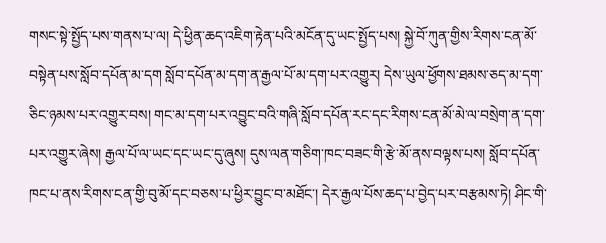གསང་སྟེ་སྤྱོད་པས་གནས་པ་ལ། དེ་ཕྱིན་ཆད་འཇིག་རྟེན་པའི་མངོན་དུ་ཡང་སྤྱོད་པས། སྐྱེ་བོ་ཀུན་གྱིས་རིགས་ངན་མོ་བསྟེན་པས་སློབ་དཔོན་མ་དག སློབ་དཔོན་མ་དག་ན་རྒྱལ་པོ་མ་དག་པར་འགྱུར། དེས་ཡུལ་ཕྱོགས་ཐམས་ཅད་མ་དག་ཅིང་ཉམས་པར་འགྱུར་བས། གང་མ་དག་པར་འབྱུང་བའི་གཞི་སློབ་དཔོན་རང་དང་རིགས་ངན་མོ་མེ་ལ་བསྲེག་ན་དག་པར་འགྱུར་ཞེས། རྒྱལ་པོ་ལ་ཡང་དང་ཡང་དུ་ཞུས། དུས་ལན་གཅིག་ཁང་བཟང་གི་རྩེ་མོ་ནས་བལྟས་པས། སློབ་དཔོན་ཁང་པ་ནས་རིགས་ངན་གྱི་བུ་མོ་དང་བཅས་པ་ཕྱིར་བྱུང་བ་མཐོང་། དེར་རྒྱལ་པོས་ཆད་པ་བྱེད་པར་བརྩམས་ཏེ། ཤིང་གི་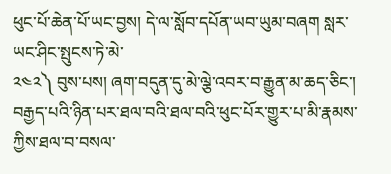ཕུང་པོ་ཆེན་པོ་ཡང་བྱས། དེ་ལ་སློབ་དཔོན་ཡབ་ཡུམ་བཞག སླར་ཡང་ཤིང་སྤུངས་ཏེ་མེ་
༢༤༢༽ བུས་པས། ཞག་བདུན་དུ་མེ་ལྕེ་འབར་བ་རྒྱུན་མ་ཆད་ཅིང་། བརྒྱད་པའི་ཉིན་པར་ཐལ་བའི་ཐལ་བའི་ཕུང་པོར་གྱུར་པ་མི་རྣམས་ཀྱིས་ཐལ་བ་བསལ་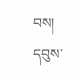བས། དབུས་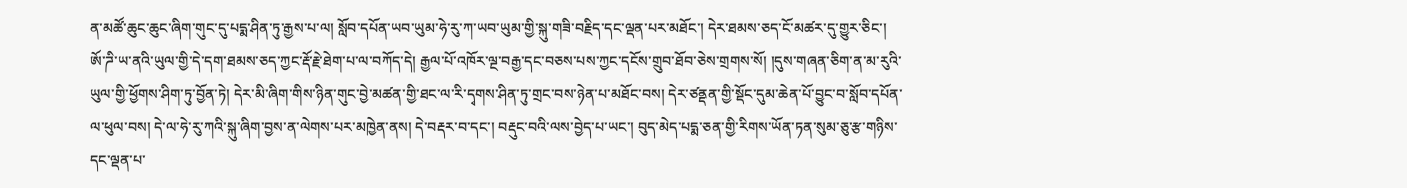ན་མཚོ་ཆུང་ཆུང་ཞིག་གུང་དུ་པདྨ་ཤིན་ཏུ་རྒྱས་པ་ལ། སློབ་དཔོན་ཡབ་ཡུམ་ཧེ་རུ་ཀ་ཡབ་ཡུམ་གྱི་སྐུ་གཟི་བརྗིད་དང་ལྡན་པར་མཐོང་། དེར་ཐམས་ཅད་ངོ་མཚར་དུ་གྱུར་ཅིང་། ཨོ་ཌི་ཡ་ནའི་ཡུལ་གྱི་དེ་དག་ཐམས་ཅད་ཀྱང་རྡོ་རྗེ་ཐེག་པ་ལ་བཀོད་དེ། རྒྱལ་པོ་འཁོར་ལྔ་བརྒྱ་དང་བཅས་པས་ཀྱང་དངོས་གྲུབ་ཐོབ་ཅེས་གྲགས་སོ། །དུས་གཞན་ཅིག་ན་མ་རུའི་ཡུལ་གྱི་ཕྱོགས་ཤིག་ཏུ་བྱོན་ཏེ། དེར་མི་ཞིག་གིས་ཉིན་གུང་བྱེ་མཚན་གྱི་ཐང་ལ་རི་དྭགས་ཤིན་ཏུ་གྲང་བས་ཉེན་པ་མཐོང་བས། དེར་ཙནྡན་གྱི་སྡོང་དུམ་ཆེན་པོ་བྱུང་བ་སློབ་དཔོན་ལ་ཕུལ་བས། དེ་ལ་ཧེ་རུ་ཀའི་སྐུ་ཞིག་བྱས་ན་ལེགས་པར་མཁྱེན་ནས། དེ་བརྡར་བ་དང་། བརྡུང་བའི་ལས་བྱེད་པ་ཡང་། བུད་མེད་པདྨ་ཅན་གྱི་རིགས་ཡོན་ཏན་སུམ་ཅུ་རྩ་གཉིས་དང་ལྡན་པ་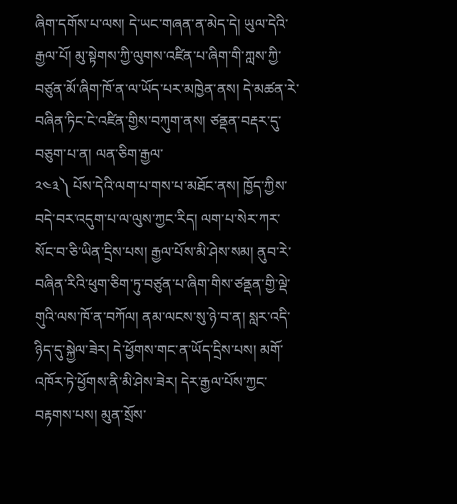ཞིག་དགོས་པ་ལས། དེ་ཡང་གཞན་ན་མེད་དེ། ཡུལ་དེའི་རྒྱལ་པོ། མུ་སྟེགས་ཀྱི་ལུགས་འཛིན་པ་ཞིག་གི་ཀླས་ཀྱི་བཙུན་མོ་ཞིག་ཁོ་ན་ལ་ཡོད་པར་མཁྱེན་ནས། དེ་མཚན་རེ་བཞིན་ཏིང་ངེ་འཛིན་གྱིས་བཀུག་ནས། ཙནྡན་བརྡར་དུ་བཅུག་པ་ན། ལན་ཅིག་རྒྱལ་
༢༤༣༽ པོས་དེའི་ལག་པ་གས་པ་མཐོང་ནས། ཁྱོད་ཀྱིས་བདེ་བར་འདུག་པ་ལ་ལུས་ཀྱང་རིད། ལག་པ་སེར་ཀར་སོང་བ་ཅི་ཡིན་དྲིས་པས། རྒྱལ་པོས་མི་ཤེས་སམ། ནུབ་རེ་བཞིན་རིའི་ཕུག་ཅིག་ཏུ་བཙུན་པ་ཞིག་གིས་ཙནྡན་གྱི་ལྡེ་གུའི་ལས་ཁོ་ན་བཀོལ། ནམ་ལངས་སུ་ཉེ་བ་ན། སླར་འདི་ཉིད་དུ་སྐྱེལ་ཟེར། དེ་ཕྱོགས་གང་ན་ཡོད་དྲིས་པས། མགོ་འཁོར་ཏེ་ཕྱོགས་ནི་མི་ཤེས་ཟེར། དེར་རྒྱལ་པོས་ཀྱང་བརྟགས་པས། མུན་སྲོས་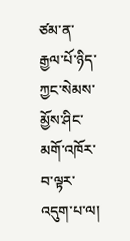ཙམ་ན་རྒྱལ་པོ་ཉིད་ཀྱང་སེམས་མྱོས་ཤིང་མགོ་འཁོར་བ་ལྟར་འདུག་པ་ལ།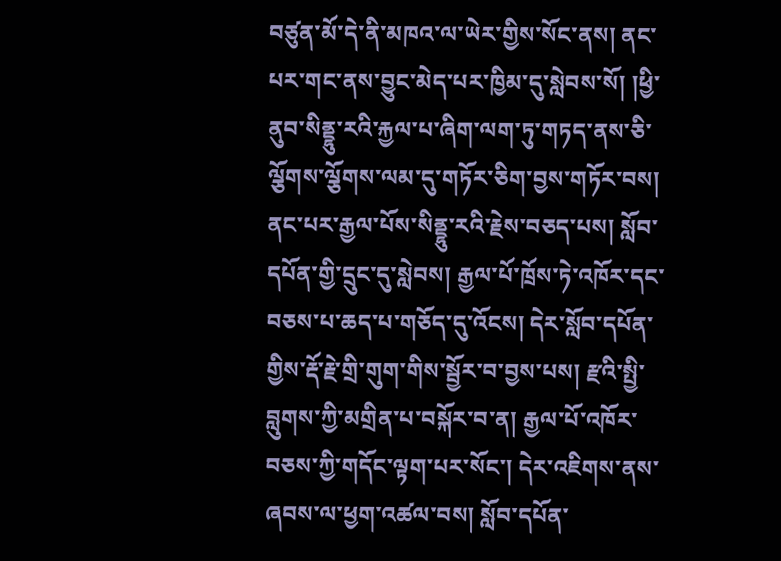བཙུན་མོ་དེ་ནི་མཁའ་ལ་ཡེར་གྱིས་སོང་ནས། ནང་པར་གང་ནས་བྱུང་མེད་པར་ཁྱིམ་དུ་སླེབས་སོ། །ཕྱི་ནུབ་སིནྡྷུ་རའི་རྐྱལ་པ་ཞིག་ལག་ཏུ་གཏད་ནས་ཅི་ལྕོགས་ལྕོགས་ལམ་དུ་གཏོར་ཅིག་བྱས་གཏོར་བས། ནང་པར་རྒྱལ་པོས་སིནྡྷུ་རའི་རྗེས་བཅད་པས། སློབ་དཔོན་གྱི་དྲུང་དུ་སླེབས། རྒྱལ་པོ་ཁྲོས་ཏེ་འཁོར་དང་བཅས་པ་ཆད་པ་གཅོད་དུ་འོངས། དེར་སློབ་དཔོན་གྱིས་རྡོ་རྗེ་གྲི་གུག་གིས་སྦྱོར་བ་བྱས་པས། རྫའི་སྤྱི་བླུགས་ཀྱི་མགྲིན་པ་བསྐོར་བ་ན། རྒྱལ་པོ་འཁོར་བཅས་ཀྱི་གདོང་ལྟག་པར་སོང་། དེར་འཇིགས་ནས་ཞབས་ལ་ཕྱག་འཚལ་བས། སློབ་དཔོན་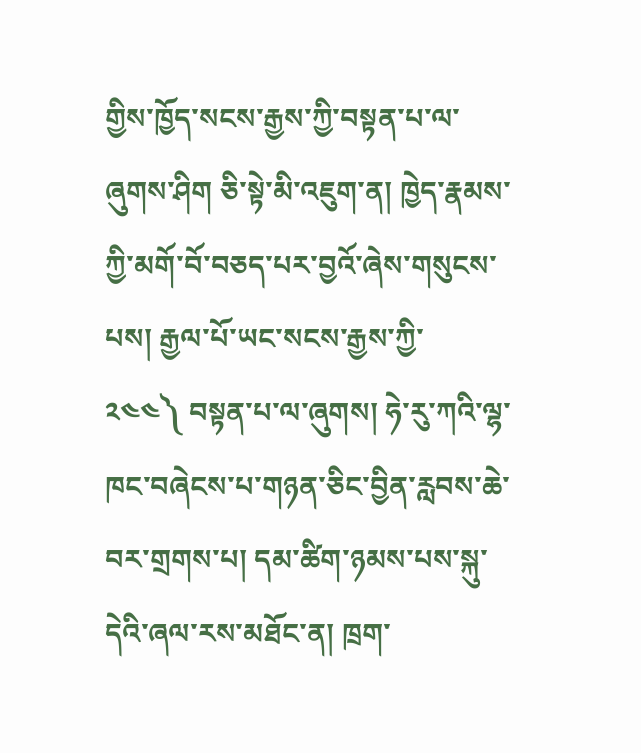གྱིས་ཁྱོད་སངས་རྒྱས་ཀྱི་བསྟན་པ་ལ་ཞུགས་ཤིག ཅི་སྟེ་མི་འཇུག་ན། ཁྱེད་རྣམས་ཀྱི་མགོ་བོ་བཅད་པར་བྱའོ་ཞེས་གསུངས་པས། རྒྱལ་པོ་ཡང་སངས་རྒྱས་ཀྱི་
༢༤༤༽ བསྟན་པ་ལ་ཞུགས། ཧེ་རུ་ཀའི་ལྷ་ཁང་བཞེངས་པ་གཉན་ཅིང་བྱིན་རླབས་ཆེ་བར་གྲགས་པ། དམ་ཚིག་ཉམས་པས་སྐུ་དེའི་ཞལ་རས་མཐོང་ན། ཁྲག་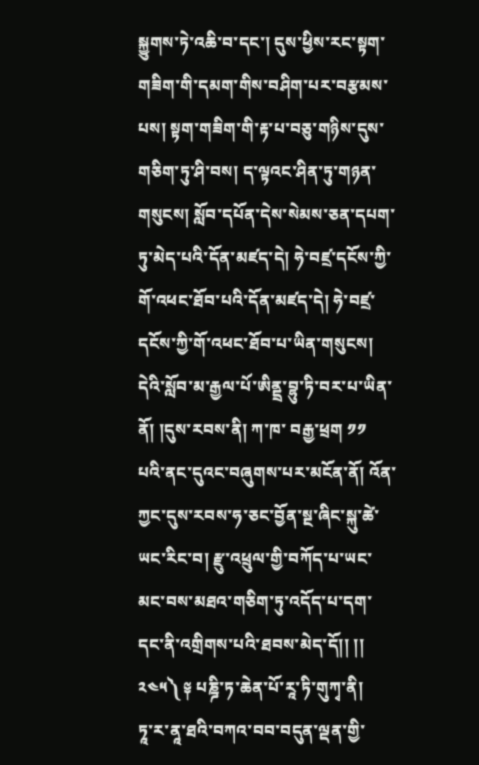སྐྱུགས་ཏེ་འཆི་བ་དང་། དུས་ཕྱིས་རང་སྟག་གཟིག་གི་དམག་གིས་བཤིག་པར་བརྩམས་པས། སྟག་གཟིག་གི་རྟ་པ་བཅུ་གཉིས་དུས་གཅིག་ཏུ་ཤི་བས། ད་ལྟའང་ཤིན་ཏུ་གཉན་གསུངས། སློབ་དཔོན་དེས་སེམས་ཅན་དཔག་ཏུ་མེད་པའི་དོན་མཛད་དེ། ཧེ་བཛྲ་དངོས་ཀྱི་གོ་འཕང་ཐོབ་པའི་དོན་མཛད་དེ། ཧེ་བཛྲ་དངོས་ཀྱི་གོ་འཕང་ཐོབ་པ་ཡིན་གསུངས། དེའི་སློབ་མ་རྒྱལ་པོ་ཨིནྡྲ་བྷུ་ཏི་བར་པ་ཡིན་ནོ། །དུས་རབས་ནི། ཀ་ཁ་ བརྒྱ་ཕྲག ༡༡ པའི་ནང་དུའང་བཞུགས་པར་མངོན་ནོ། འོན་ཀྱང་དུས་རབས་ཧ་ཅང་བྱོན་སྔ་ཞིང་སྐུ་ཚེ་ཡང་རིང་བ། རྫུ་འཕྲུལ་གྱི་བཀོད་པ་ཡང་མང་བས་མཐའ་གཅིག་ཏུ་འདོད་པ་དག་དང་ནི་འགྲིགས་པའི་ཐབས་མེད་དོ།། །།
༢༤༥༽ ༈ པཎྜི་ཏ་ཆེན་པོ་རཱ་ཏི་གུཀྭ་ནི།
ཏཱ་ར་ནཱ་ཐའི་བཀའ་བབ་བདུན་ལྡན་གྱི་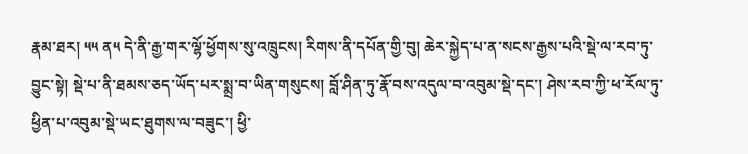རྣམ་ཐར། ༥༥ ན༥ དེ་ནི་རྒྱ་གར་ལྷོ་ཕྱོགས་སུ་འཁྲུངས། རིགས་ནི་དཔོན་གྱི་བུ། ཆེར་སྐྱེད་པ་ན་སངས་རྒྱས་པའི་སྡེ་ལ་རབ་ཏུ་བྱུང་སྟེ། སྡེ་པ་ནི་ཐམས་ཅད་ཡོད་པར་སྨྲ་བ་ཡིན་གསུངས། བློ་ཤིན་ཏུ་རྣོ་བས་འདུལ་བ་འབུམ་སྡེ་དང་། ཤེས་རབ་ཀྱི་ཕ་རོལ་ཏུ་ཕྱིན་པ་འབུམ་སྡེ་ཡང་ཐུགས་ལ་བཟུང་། ཕྱི་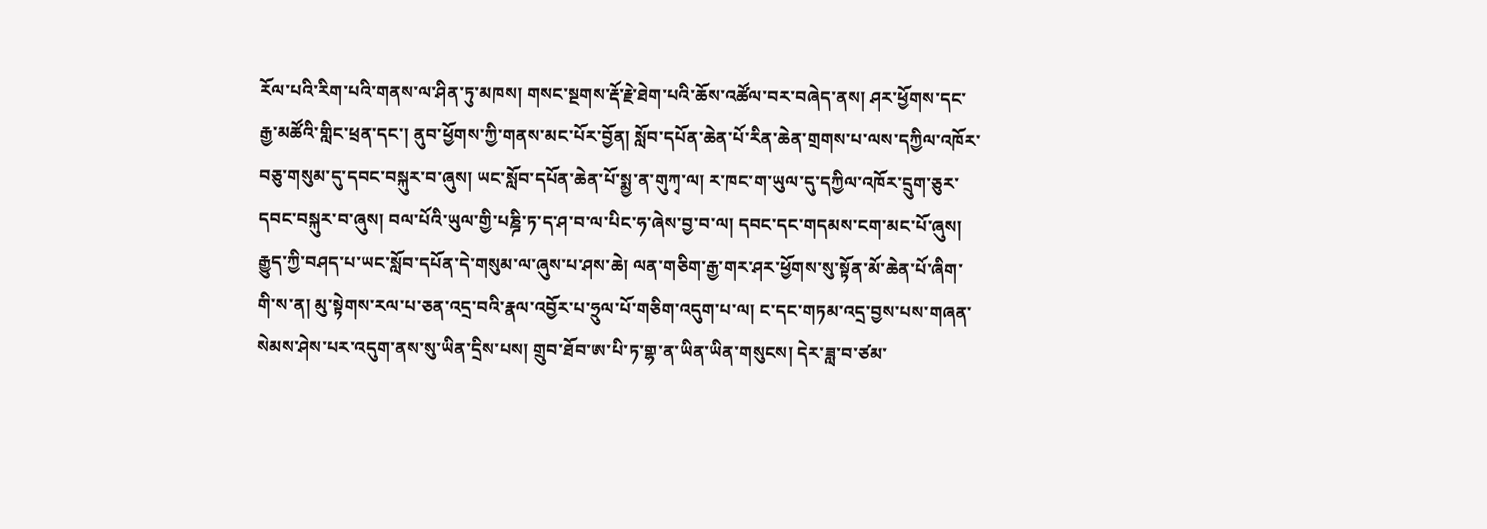རོལ་པའི་རིག་པའི་གནས་ལ་ཤིན་ཏུ་མཁས། གསང་སྔགས་རྡོ་རྗེ་ཐེག་པའི་ཆོས་འཚོལ་བར་བཞེད་ནས། ཤར་ཕྱོགས་དང་རྒྱ་མཚོའི་གླིང་ཕྲན་དང་། ནུབ་ཕྱོགས་ཀྱི་གནས་མང་པོར་བྱོན། སློབ་དཔོན་ཆེན་པོ་རིན་ཆེན་གྲགས་པ་ལས་དཀྱིལ་འཁོར་བཅུ་གསུམ་དུ་དབང་བསྐུར་བ་ཞུས། ཡང་སློབ་དཔོན་ཆེན་པོ་སྨྱ་ན་གུཀྭ་ལ། ར་ཁང་ག་ཡུལ་དུ་དཀྱིལ་འཁོར་དྲུག་ཅུར་དབང་བསྐུར་བ་ཞུས། བལ་པོའི་ཡུལ་གྱི་པཎྜི་ཏ་ད་ཤ་བ་ལ་པིང་ཧ་ཞེས་བྱ་བ་ལ། དབང་དང་གདམས་ངག་མང་པོ་ཞུས། རྒྱུད་ཀྱི་བཤད་པ་ཡང་སློབ་དཔོན་དེ་གསུམ་ལ་ཞུས་པ་ཤས་ཆེ། ལན་གཅིག་རྒྱ་གར་ཤར་ཕྱོགས་སུ་སྟོན་མོ་ཆེན་པོ་ཞིག་གི་ས་ན། མུ་སྟེགས་རལ་པ་ཅན་འདྲ་བའི་རྣལ་འབྱོར་པ་ཧྲུལ་པོ་གཅིག་འདུག་པ་ལ། ང་དང་གཏམ་འདྲ་བྱས་པས་གཞན་སེམས་ཤེས་པར་འདུག་ནས་སུ་ཡིན་དྲིས་པས། གྲུབ་ཐོབ་ཨ་པི་ཏ་གྷ་ན་ཡིན་ཡིན་གསུངས། དེར་ཟླ་བ་ཙམ་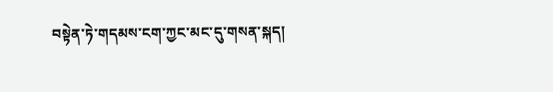བསྟེན་ཏེ་གདམས་ངག་ཀྱང་མང་དུ་གསན་སྐད།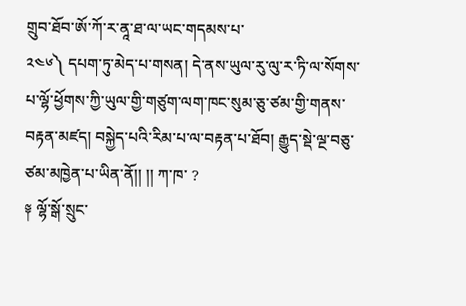གྲུབ་ཐོབ་ཨོ་ཀོ་ར་ནཱ་ཐ་ལ་ཡང་གདམས་པ་
༢༤༦༽ དཔག་ཏུ་མེད་པ་གསན། དེ་ནས་ཡུལ་རུ་ལུ་ར་ཏི་ལ་སོགས་པ་ལྷོ་ཕྱོགས་ཀྱི་ཡུལ་གྱི་གཙུག་ལག་ཁང་སུམ་ཅུ་ཙམ་གྱི་གནས་བརྟན་མཛད། བསྐྱེད་པའི་རིམ་པ་ལ་བརྟན་པ་ཐོབ། རྒྱུད་སྡེ་ལྔ་བཅུ་ཙམ་མཁྱེན་པ་ཡིན་ནོ།། །། ཀ་ཁ་ ?
༈ ལྷོ་སྒོ་སྲུང་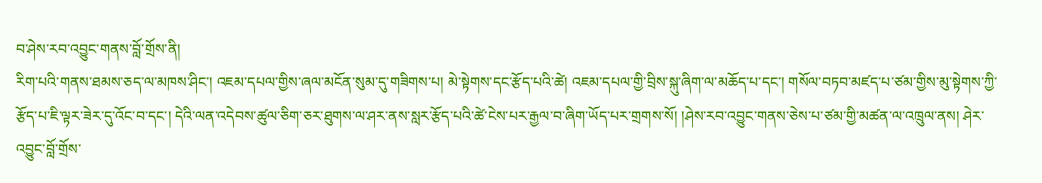བ་ཤེས་རབ་འབྱུང་གནས་བློ་གྲོས་ནི།
རིག་པའི་གནས་ཐམས་ཅད་ལ་མཁས་ཤིང་། འཇམ་དཔལ་གྱིས་ཞལ་མངོན་སུམ་དུ་གཟིགས་པ། མེ་སྟེགས་དང་རྩོད་པའི་ཚེ། འཇམ་དཔལ་གྱི་བྲིས་སྐུ་ཞིག་ལ་མཆོད་པ་དང་། གསོལ་བཏབ་མཛད་པ་ཙམ་གྱིས་མུ་སྟེགས་ཀྱི་རྩོད་པ་ཇི་ལྟར་ཟེར་དུ་འོང་བ་དང་། དེའི་ལན་འདེབས་ཚུལ་ཅིག་ཅར་ཐུགས་ལ་ཤར་ནས་སླར་རྩོད་པའི་ཚེ་ངེས་པར་རྒྱལ་བ་ཞིག་ཡོད་པར་གྲགས་སོ། །ཤེས་རབ་འབྱུང་གནས་ཅེས་པ་ཙམ་གྱི་མཚན་ལ་འཁྲུལ་ནས། ཤེར་འབྱུང་བློ་གྲོས་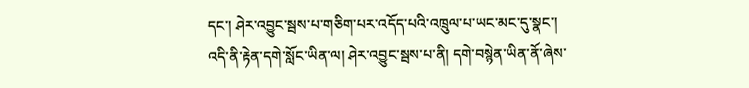དང་། ཤེར་འབྱུང་སྦས་པ་གཅིག་པར་འདོད་པའི་འཁྲུལ་པ་ཡང་མང་དུ་སྣང་། འདི་ནི་རྟེན་དགེ་སློང་ཡིན་ལ། ཤེར་འབྱུང་སྦས་པ་ནི། དགེ་བསྙེན་ཡིན་ནོ་ཞེས་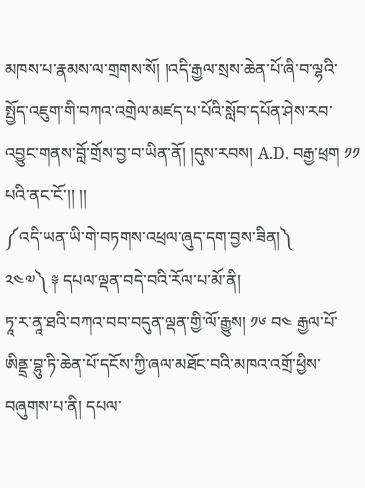མཁས་པ་རྣམས་ལ་གྲགས་སོ། །འདི་རྒྱལ་སྲས་ཆེན་པོ་ཞི་བ་ལྷའི་སྤྱོད་འཇུག་གི་བཀའ་འགྲེལ་མཛད་པ་པོའི་སློབ་དཔོན་ཤེས་རབ་འབྱུང་གནས་བློ་གྲོས་བྱ་བ་ཡིན་ནོ། །དུས་རབས། A.D. བརྒྱ་ཕྲག ༡༡ པའི་ནང་ངོ་།། །།
༼འདི་ཡན་ཡི་གེ་བཏགས་འཕྲལ་ཞུད་དག་བྱས་ཟིན།༽
༢༤༧༽ ༈ དཔལ་ལྡན་བདེ་བའི་རོལ་པ་མོ་ནི།
ཏཱ་ར་ནཱ་ཐའི་བཀའ་བབ་བདུན་ལྡན་གྱི་ལོ་རྒྱུས། ༡༦ བ༤ རྒྱལ་པོ་ཨིནྡྲ་བྷུ་ཏི་ཆེན་པོ་དངོས་ཀྱི་ཞལ་མཐོང་བའི་མཁའ་འགྲོ་ཕྱིས་བཞུགས་པ་ནི། དཔལ་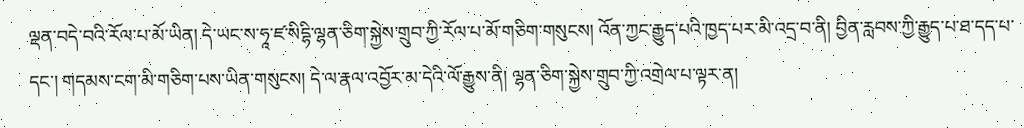ལྡན་བདེ་བའི་རོལ་པ་མོ་ཡིན། དེ་ཡང་ས་ཧཱ་ཛ་སིདྷི་ལྷན་ཅིག་སྐྱེས་གྲུབ་ཀྱི་རོལ་པ་མོ་གཅིག་གསུངས། འོན་ཀྱང་རྒྱུད་པའི་ཁྱད་པར་མི་འདྲ་བ་ནི། བྱིན་རླབས་ཀྱི་རྒྱུད་པ་ཐ་དད་པ་དང་། གདམས་ངག་མི་གཅིག་པས་ཡིན་གསུངས། དེ་ལ་རྣལ་འབྱོར་མ་དེའི་ལོ་རྒྱུས་ནི། ལྷན་ཅིག་སྐྱེས་གྲུབ་ཀྱི་འགྲེལ་པ་ལྟར་ན།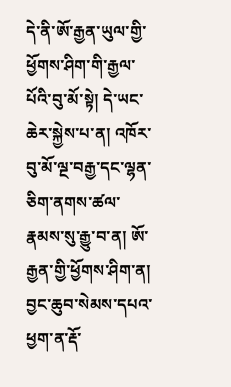དེ་ནི་ཨོ་རྒྱན་ཡུལ་གྱི་ཕྱོགས་ཤིག་གི་རྒྱལ་པོའི་བུ་མོ་སྟེ། དེ་ཡང་ཆེར་སྐྱེས་པ་ན། འཁོར་བུ་མོ་ལྔ་བརྒྱ་དང་ལྷན་ཅིག་ནགས་ཚལ་རྣམས་སུ་རྒྱུ་བ་ན། ཨོ་རྒྱན་གྱི་ཕྱོགས་ཤིག་ན། བྱང་ཆུབ་སེམས་དཔའ་ཕྱག་ན་རྡོ་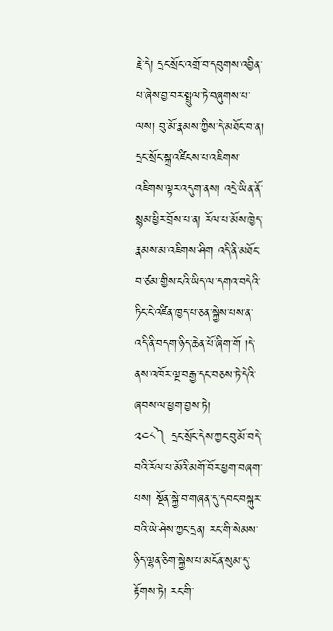རྗེ་དེ། དྲང་སྲོང་འགྲོ་བ་དབུགས་འབྱིན་པ་ཞེས་བྱ་བར་སྤྲུལ་ཏེ་བཞུགས་པ་ལས། བུ་མོ་རྣམས་ཀྱིས་དེ་མཐོང་བ་ན། དྲང་སྲོང་སྐྲ་འཛིངས་པ་འཇིགས་འཇིགས་ལྟར་འདུག་ནས། འདྲེ་ཡིན་ནོ་སྙམ་ཕྱིར་བྲོས་པ་ན། རོལ་པ་མོས་ཁྱེད་རྣམས་མ་འཇིགས་ཤིག འདི་ནི་མཐོང་བ་ཙམ་གྱིས་ངའི་ཡིད་ལ་དགའ་བདེའི་ཏིང་ངེ་འཛིན་ཁྱད་པ་ཅན་སྐྱེས་པས་ན་འདི་ནི་བདག་ཉིད་ཆེན་པོ་ཞིག་གོ །དེ་ནས་འཁོར་ལྔ་བརྒྱ་དང་བཅས་ཏེ་དེའི་ཞབས་ལ་ཕྱག་བྱས་ཏེ།
༢༤༨༽ དྲང་སྲོང་དེས་ཀྱང་བུ་མོ་བདེ་བའི་རོལ་པ་མོའི་མགོ་བོར་ཕྱག་བཞག་པས། སྔོན་སྐྱེ་བ་གཞན་དུ་དབང་བསྐུར་བའི་ཡེ་ཤེས་ཀྱང་དྲན། རང་གི་སེམས་ཉིད་ལྷན་ཅིག་སྐྱེས་པ་མངོན་སུམ་དུ་རྟོགས་ཏེ། རང་གི་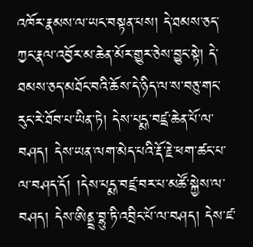འཁོར་རྣམས་ལ་ཡང་བསྟན་པས། དེ་ཐམས་ཅད་ཀྱང་རྣལ་འབྱོར་མ་ཆེན་མོར་གྱུར་ཅེས་བྱུང་སྟེ། དེ་ཐམས་ཅད་མཐོང་བའི་ཆོས་དེ་ཉིད་ལ་ས་བཅུ་གང་རུང་རེ་ཐོབ་པ་ཡིན་ཏེ། དེས་པདྨ་བཛྲ་ཆེན་པོ་ལ་བཤད། དེས་ཡན་ལག་མེད་པའི་རྡོ་རྗེ་ཕག་ཚང་པ་ལ་བཤད་དོ། །དེས་པདྨ་བཛྲ་བར་པ་མཚོ་སྐྱེས་ལ་བཤད། དེས་ཨིནྡྲ་བྷུ་ཏི་འབྲིང་པོ་ལ་བཤད། དེས་ཛ་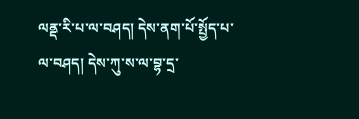ལནྡ་རི་པ་ལ་བཤད། དེས་ནག་པོ་སྤྱོད་པ་ལ་བཤད། དེས་ཀུ་ས་ལ་བྷ་དྲ་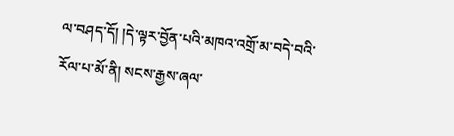ལ་བཤད་དོ། །དེ་ལྟར་བྱོན་པའི་མཁའ་འགྲོ་མ་བདེ་བའི་རོལ་པ་མོ་ནི། སངས་རྒྱས་ཞལ་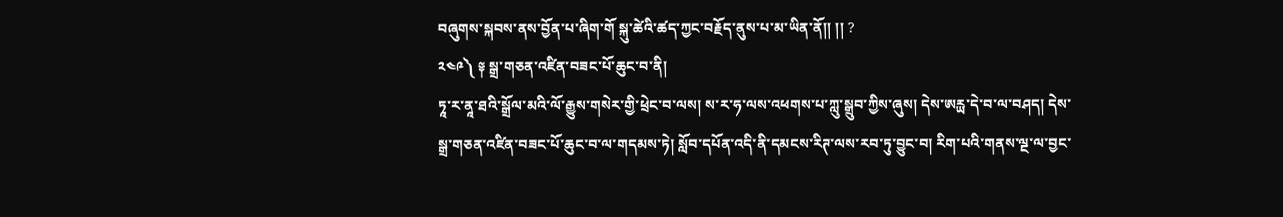བཞུགས་སྐབས་ནས་བྱོན་པ་ཞིག་གོ སྐུ་ཚེའི་ཚད་ཀྱང་བརྗོད་ནུས་པ་མ་ཡིན་ནོ།། །། ?
༢༤༩༽ ༈ སྒྲ་གཅན་འཛིན་བཟང་པོ་ཆུང་བ་ནི།
ཏཱ་ར་ནཱ་ཐའི་སྒྲོལ་མའི་ལོ་རྒྱུས་གསེར་གྱི་ཕྲེང་བ་ལས། ས་ར་ཧ་ལས་འཕགས་པ་ཀླུ་སྒྲུབ་ཀྱིས་ཞུས། དེས་ཨརྻ་དེ་བ་ལ་བཤད། དེས་སྒྲ་གཅན་འཛིན་བཟང་པོ་ཆུང་བ་ལ་གདམས་ཏེ། སློབ་དཔོན་འདི་ནི་དམངས་རིཊ་ལས་རབ་ཏུ་བྱུང་བ། རིག་པའི་གནས་ལྔ་ལ་བྱང་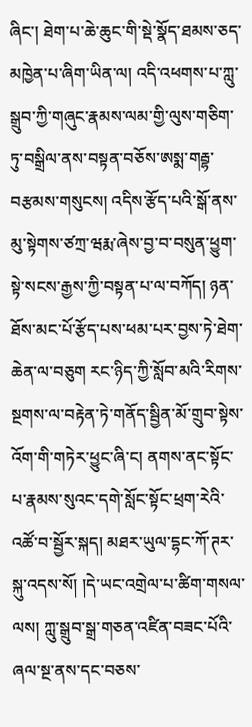ཞིང་། ཐེག་པ་ཆེ་ཆུང་གི་སྡེ་སྣོད་ཐམས་ཅད་མཁྱེན་པ་ཞིག་ཡིན་ལ། འདི་འཕགས་པ་ཀླུ་སྒྲུབ་ཀྱི་གཞུང་རྣམས་ལམ་གྱི་ལུས་གཅིག་ཏུ་བསྒྲིལ་ནས་བསྟན་བཅོས་ཨསྨ་གརྦྷ་བརྩམས་གསུངས། འདིས་རྩོད་པའི་སྒོ་ནས་མུ་སྟེགས་ཙཀྲ་ཝརྨ་ཞེས་བྱ་བ་བསུན་ཕྱུག་སྟེ་སངས་རྒྱས་ཀྱི་བསྟན་པ་ལ་བཀོད། ཉན་ཐོས་མང་པོ་རྩོད་པས་ཕམ་པར་བྱས་ཏེ་ཐེག་ཆེན་ལ་བཅུག རང་ཉིད་ཀྱི་སློབ་མའི་རིགས་སྔགས་ལ་བརྟེན་ཏེ་གནོད་སྦྱིན་མོ་གྲུབ་སྟེས་འོག་གི་གཏེར་ཕྱུང་ཞི་ང། ནགས་ནང་སྟོང་པ་རྣམས་སུའང་དགེ་སློང་སྟོང་ཕྲག་རེའི་འཚོ་བ་སྦྱོར་སྐད། མཐར་ཡུལ་དྷང་ཀོ་ཊར་སྐུ་འདས་སོ། །དེ་ཡང་འགྲེལ་པ་ཚིག་གསལ་ལས། ཀླུ་སྒྲུབ་སྒྲ་གཅན་འཛིན་བཟང་པོའི་ཞལ་སྔ་ནས་དང་བཅས་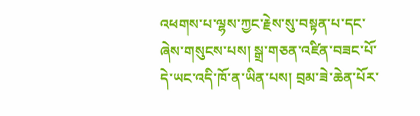འཕགས་པ་ལྷས་ཀྱང་རྗེས་སུ་བསྟན་པ་དང་ཞེས་གསུངས་པས། སྒྲ་གཅན་འཛིན་བཟང་པོ་དེ་ཡང་འདི་ཁོ་ན་ཡིན་པས། བྲམ་ཟེ་ཆེན་པོར་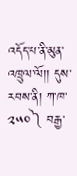འདོད་པ་ནི་མུན་འཁྲུལ་ལོ།། དུས་རབས་ནི། ཀ་ཁ་
༢༥༠༽ བརྒྱ་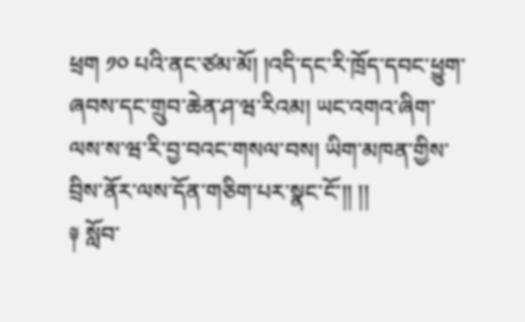ཕྲག ༡༠ པའི་ནང་ཙམ་མོ། །འདི་དང་རི་ཁྲོད་དབང་ཕྱུག་ཞབས་དང་གྲུབ་ཆེན་ཤ་ཝ་རིའམ། ཡང་འགའ་ཞིག་ལས་ས་ཝ་རི་བྱ་བའང་གསལ་བས། ཡིག་མཁན་གྱིས་བྲིས་ནོར་ལས་དོན་གཅིག་པར་སྣང་ངོ་།། །།
༈ སློབ་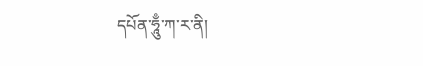དཔོན་ཧཱུྃ་ཀ་ར་ནི།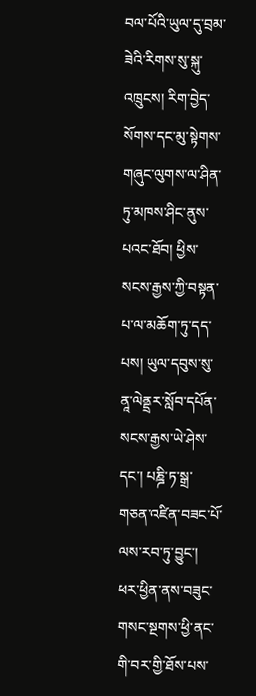བལ་པོའི་ཡུལ་དུ་བྲམ་ཟེའི་རིགས་སུ་སྐུ་འཁྲུངས། རིག་བྱེད་སོགས་དང་མུ་སྟེགས་གཞུང་ལུགས་ལ་ཤིན་ཏུ་མཁས་ཤིང་ནུས་པའང་ཐོབ། ཕྱིས་སངས་རྒྱས་ཀྱི་བསྟན་པ་ལ་མཆོག་ཏུ་དད་པས། ཡུལ་དབུས་སུ་ནཱ་ལེནྡྲར་སློབ་དཔོན་སངས་རྒྱས་ཡེ་ཤེས་དང་། པཎྜི་ཏ་སྒྲ་གཅན་འཛིན་བཟང་པོ་ལས་རབ་ཏུ་བྱུང་། ཕར་ཕྱིན་ནས་བཟུང་གསང་སྔགས་ཕྱི་ནང་གི་བར་གྱི་ཐོས་པས་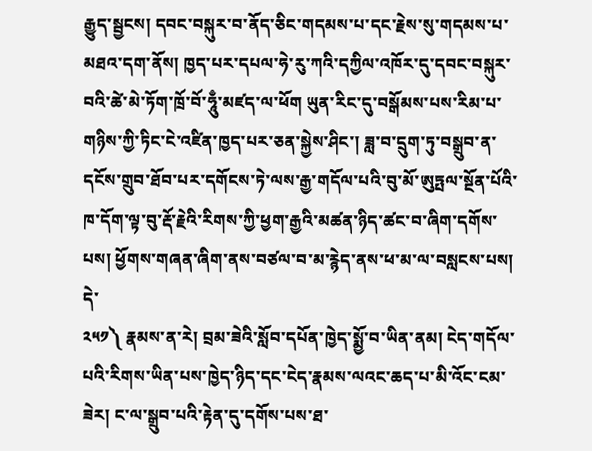རྒྱུད་སྦྱངས། དབང་བསྐུར་བ་ནོད་ཅིང་གདམས་པ་དང་རྗེས་སུ་གདམས་པ་མཐའ་དག་ནོས། ཁྱད་པར་དཔལ་ཧེ་རུ་ཀའི་དཀྱིལ་འཁོར་དུ་དབང་བསྐུར་བའི་ཚེ་མེ་ཏོག་ཁྲོ་བོ་ཧཱུྃ་མཛད་ལ་ཕོག ཡུན་རིང་དུ་བསྒོམས་པས་རིམ་པ་གཉིས་ཀྱི་ཏིང་ངེ་འཛིན་ཁྱད་པར་ཅན་སྐྱེས་ཤིང་། ཟླ་བ་དྲུག་ཏུ་བསྒྲུབ་ན་དངོས་གྲུབ་ཐོབ་པར་དགོངས་ཏེ་ལས་རྒྱ་གདོལ་པའི་བུ་མོ་ཨུཏྤལ་སྔོན་པོའི་ཁ་དོག་ལྟ་བུ་རྡོ་རྗེའི་རིགས་ཀྱི་ཕྱག་རྒྱའི་མཚན་ཉིད་ཚང་བ་ཞིག་དགོས་པས། ཕྱོགས་གཞན་ཞིག་ནས་བཙལ་བ་མ་རྙེད་ནས་ཕ་མ་ལ་བསླངས་པས། དེ་
༢༥༡༽ རྣམས་ན་རེ། བྲམ་ཟེའི་སློབ་དཔོན་ཁྱེད་སྨྱོ་བ་ཡིན་ནམ། ངེད་གདོལ་པའི་རིགས་ཡིན་པས་ཁྱེད་ཉིད་དང་ངེད་རྣམས་ལའང་ཆད་པ་མི་འོང་ངམ་ཟེར། ང་ལ་སྒྲུབ་པའི་རྟེན་དུ་དགོས་པས་ཐ་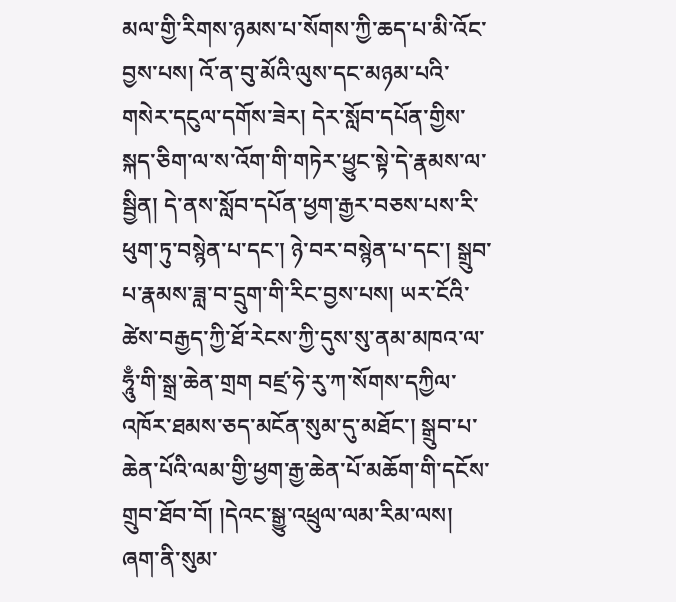མལ་གྱི་རིགས་ཉམས་པ་སོགས་ཀྱི་ཆད་པ་མི་འོང་བྱས་པས། འོ་ན་བུ་མོའི་ལུས་དང་མཉམ་པའི་གསེར་དངུལ་དགོས་ཟེར། དེར་སློབ་དཔོན་གྱིས་སྐད་ཅིག་ལ་ས་འོག་གི་གཏེར་ཕྱུང་སྟེ་དེ་རྣམས་ལ་སྦྱིན། དེ་ནས་སློབ་དཔོན་ཕྱག་རྒྱར་བཅས་པས་རི་ཕུག་ཏུ་བསྙེན་པ་དང་། ཉེ་བར་བསྙེན་པ་དང་། སྒྲུབ་པ་རྣམས་ཟླ་བ་དྲུག་གི་རིང་བྱས་པས། ཡར་ངོའི་ཚེས་བརྒྱད་ཀྱི་ཐོ་རེངས་ཀྱི་དུས་སུ་ནམ་མཁའ་ལ་ཧཱུྃ་གི་སྒྲ་ཆེན་གྲག བཛྲ་ཧེ་རུ་ཀ་སོགས་དཀྱིལ་འཁོར་ཐམས་ཅད་མངོན་སུམ་དུ་མཐོང་། སྒྲུབ་པ་ཆེན་པོའི་ལམ་གྱི་ཕྱག་རྒྱ་ཆེན་པོ་མཆོག་གི་དངོས་གྲུབ་ཐོབ་བོ། །དེའང་སྒྱུ་འཕྲུལ་ལམ་རིམ་ལས། ཞག་ནི་སུམ་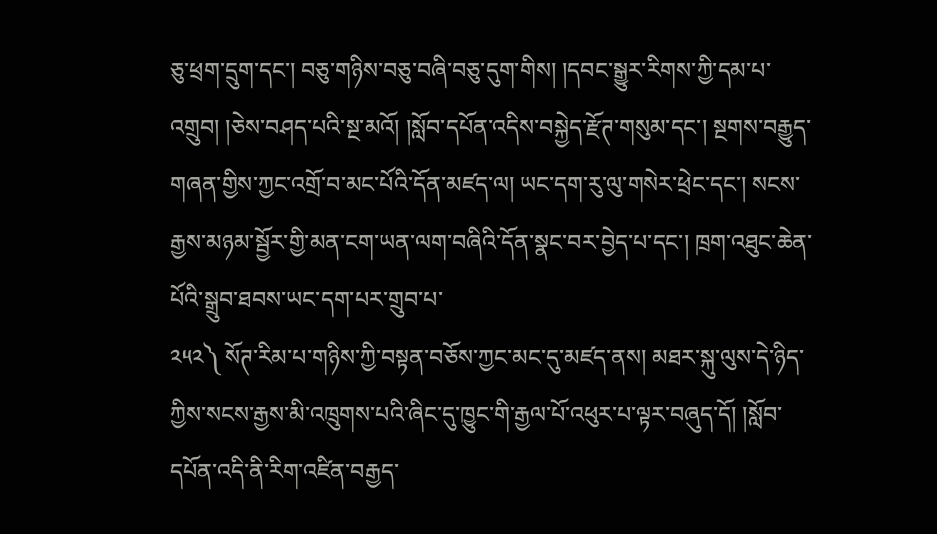ཅུ་ཕྲག་དྲུག་དང་། བཅུ་གཉིས་བཅུ་བཞི་བཅུ་དུག་གིས། །དབང་སྒྱུར་རིགས་ཀྱི་དམ་པ་འགྲུབ། །ཅེས་བཤད་པའི་སྔ་མའོ། །སློབ་དཔོན་འདིས་བསྐྱེད་རྫོཊ་གསུམ་དང་། སྔགས་བརྒྱུད་གཞན་གྱིས་ཀྱང་འགྲོ་བ་མང་པོའི་དོན་མཛད་ལ། ཡང་དག་རུ་ལུ་གསེར་ཕྲེང་དང་། སངས་རྒྱས་མཉམ་སྦྱོར་གྱི་མན་ངག་ཡན་ལག་བཞིའི་དོན་སྣང་བར་བྱེད་པ་དང་། ཁྲག་འཐུང་ཆེན་པོའི་སྒྲུབ་ཐབས་ཡང་དག་པར་གྲུབ་པ་
༢༥༢༽ སོཊ་རིམ་པ་གཉིས་ཀྱི་བསྟན་བཅོས་ཀྱང་མང་དུ་མཛད་ནས། མཐར་སྐུ་ལུས་དེ་ཉིད་ཀྱིས་སངས་རྒྱས་མི་འཁྲུགས་པའི་ཞིང་དུ་ཁྱུང་གི་རྒྱལ་པོ་འཕུར་པ་ལྟར་བཞུད་དོ། །སློབ་དཔོན་འདི་ནི་རིག་འཛིན་བརྒྱད་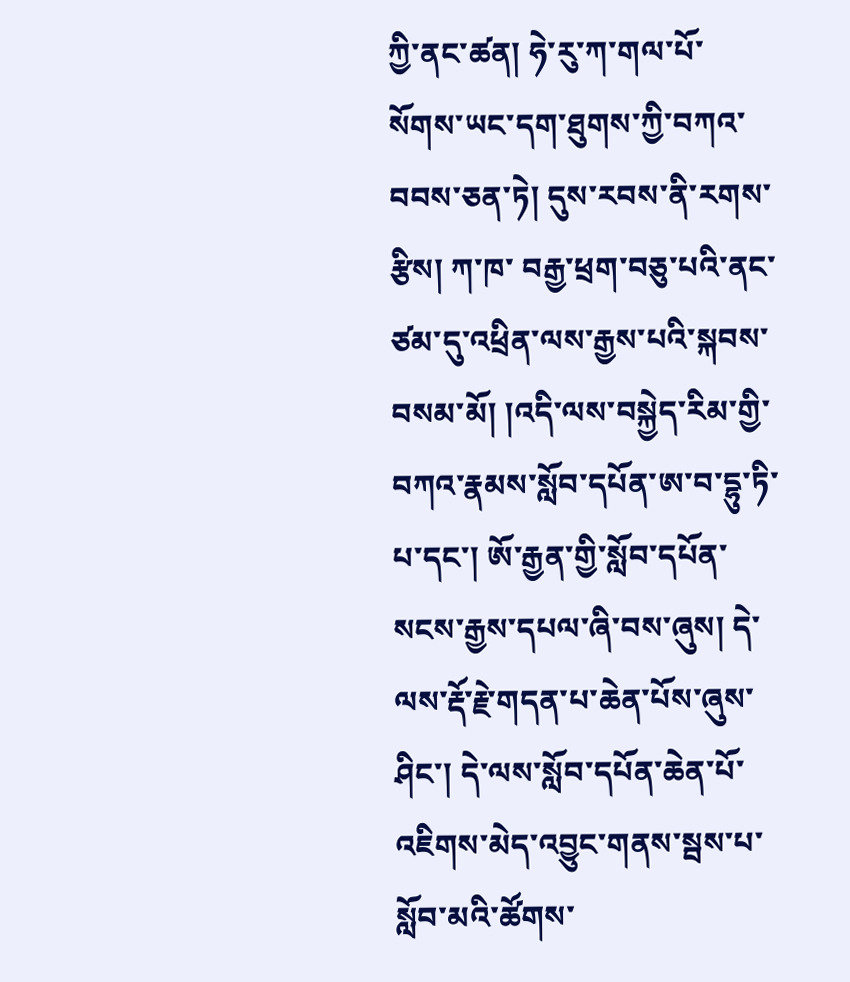ཀྱི་ནང་ཚན། ཧེ་རུ་ཀ་གལ་པོ་སོགས་ཡང་དག་ཐུགས་ཀྱི་བཀའ་བབས་ཅན་ཏེ། དུས་རབས་ནི་རགས་རྩིས། ཀ་ཁ་ བརྒྱ་ཕྲག་བཅུ་པའི་ནང་ཙམ་དུ་འཕྲིན་ལས་རྒྱས་པའི་སྐབས་བསམ་མོ། །འདི་ལས་བསྐྱེད་རིམ་གྱི་བཀའ་རྣམས་སློབ་དཔོན་ཨ་བ་དྷུ་ཏི་པ་དང་། ཨོ་རྒྱན་གྱི་སློབ་དཔོན་སངས་རྒྱས་དཔལ་ཞི་བས་ཞུས། དེ་ལས་རྡོ་རྗེ་གདན་པ་ཆེན་པོས་ཞུས་ཤིང་། དེ་ལས་སློབ་དཔོན་ཆེན་པོ་འཇིགས་མེད་འབྱུང་གནས་སྦས་པ་སློབ་མའི་ཚོགས་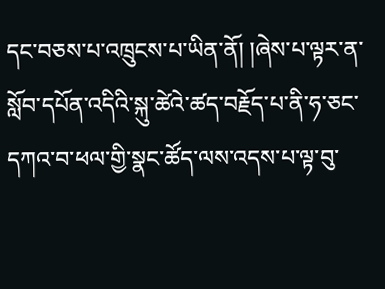དང་བཅས་པ་འཁྲུངས་པ་ཡིན་ནོ། །ཞེས་པ་ལྟར་ན་སློབ་དཔོན་འདིའི་སྐུ་ཚེའེ་ཚད་བརྗོད་པ་ནི་ཧ་ཅང་དཀའ་བ་ཕལ་གྱི་སྣང་ཚོད་ལས་འདས་པ་ལྟ་བུ་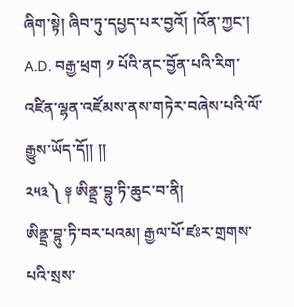ཞིག་སྟེ། ཞིབ་ཏུ་དཔྱད་པར་བྱའོ། །འོན་ཀྱང་། A.D. བརྒྱ་ཕྲག ༡ པོའི་ནང་བྱོན་པའི་རིག་འཛིན་ལྷན་འཛོམས་ནས་གཏེར་བཞེས་པའི་ལོ་རྒྱུས་ཡོད་དོ།། །།
༢༥༣༽ ༈ ཨིནྡྲ་བྷུ་ཏི་ཆུང་བ་ནི།
ཨིནྡྲ་བྷུ་ཏི་བར་པའམ། རྒྱལ་པོ་ཛཿར་གྲགས་པའི་སྲས་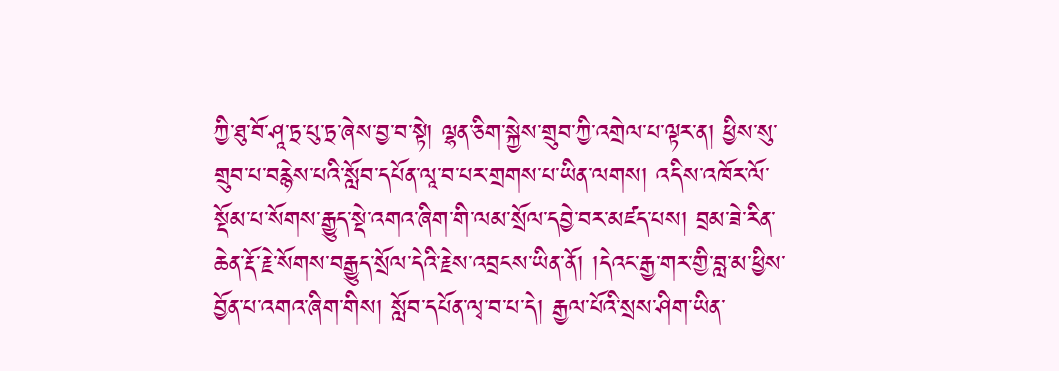ཀྱི་ཐུ་བོ་ཤཱ་ཏྲ་པུ་ཏྲ་ཞེས་བྱ་བ་སྟེ། ལྷན་ཅིག་སྐྱེས་གྲུབ་ཀྱི་འགྲེལ་པ་ལྟར་ན། ཕྱིས་སུ་གྲུབ་པ་བརྙེས་པའི་སློབ་དཔོན་ལཱ་བ་པར་གྲགས་པ་ཡིན་ལགས། འདིས་འཁོར་ལོ་སྡོམ་པ་སོགས་རྒྱུད་སྡེ་འགའ་ཞིག་གི་ལམ་སྲོལ་དབྱེ་བར་མཛད་པས། བྲམ་ཟེ་རིན་ཆེན་རྡོ་རྗེ་སོགས་བརྒྱུད་སྲོལ་དེའི་རྗེས་འབྲངས་ཡིན་ནོ། །དེའང་རྒྱ་གར་གྱི་བླ་མ་ཕྱིས་བྱོན་པ་འགའ་ཞིག་གིས། སློབ་དཔོན་ལྭ་བ་པ་དེ། རྒྱལ་པོའི་སྲས་ཤིག་ཡིན་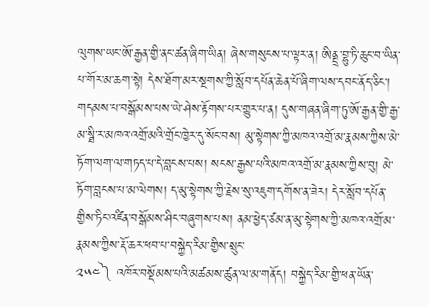ལུགས་ཡང་ཨོ་རྒྱན་གྱི་ནང་ཚན་ཞིག་ཡིན། ཞེས་གསུངས་པ་ལྟར་ན། ཨིནྡྲ་བྷུ་ཏི་ཆུང་བ་ཡིན་པ་གོར་མ་ཆག་སྟེ། དེས་ཐོག་མར་སྔགས་ཀྱི་སློབ་དཔོན་ཆེན་པོ་ཞིག་ལས་དབང་ནོད་ཅིང་། གདམས་པ་བསྒོམས་པས་ཡེ་ཤེས་རྟོགས་པར་གྱུར་པ་ན། དུས་གཞན་ཞིག་ཏུ་ཨོ་རྒྱན་གྱི་རྒྱ་མ་སྠི་ར་མཁའ་འགྲོ་མའི་གྲོང་ཁྱེར་དུ་སོང་བས། མུ་སྟེགས་ཀྱི་མཁའ་འགྲོ་མ་རྣམས་ཀྱིས་མེ་ཏོག་ལག་ལ་གཏད་པ་དེ་བླངས་པས། སངས་རྒྱས་པའི་མཁའ་འགྲོ་མ་རྣམས་ཀྱིས་བུ། མེ་ཏོག་བླངས་པ་མ་ལེགས། ད་མུ་སྟེགས་ཀྱི་རྗེས་སུ་འཇུག་དགོས་ན་ཟེར། དེར་སློབ་དཔོན་གྱིས་ཏིང་འཛིན་བསྒོམས་ཤིང་བཞུགས་པས། ནམ་ཕྱེད་ཙམ་ན་མུ་སྟེགས་ཀྱི་མཁའ་འགྲོ་མ་རྣམས་ཀྱིས་རྡོ་ཆར་ཕབ་པ་བསྐྱེད་རིམ་གྱིས་སྲུང་
༢༥༤༽ འཁོར་བསྡོམས་པའི་མཚམས་ཚུན་ལ་མ་གནོད། བསྐྱེད་རིམ་གྱི་ཕན་ཡོན་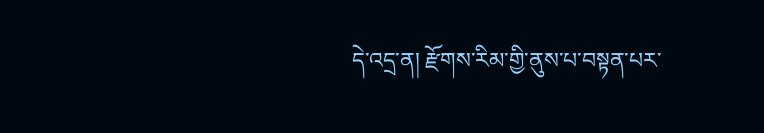དེ་འདྲ་ན། རྫོགས་རིམ་གྱི་ནུས་པ་བསྟན་པར་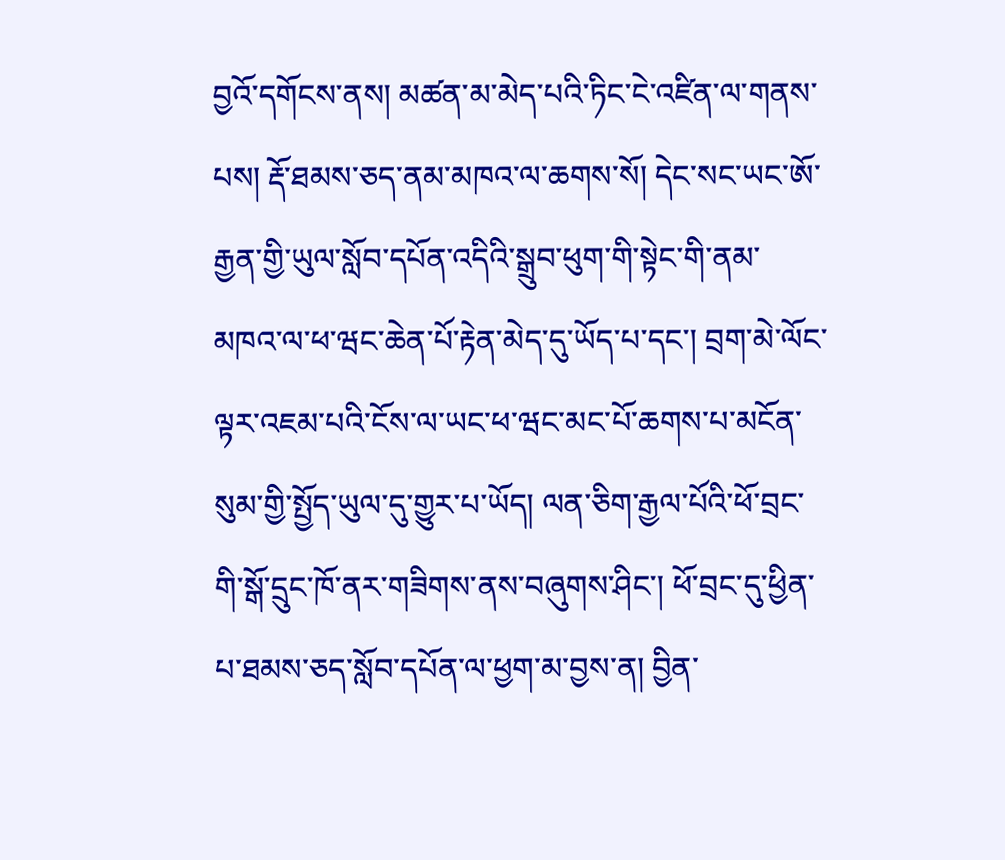བྱའོ་དགོངས་ནས། མཚན་མ་མེད་པའི་ཏིང་ངེ་འཛིན་ལ་གནས་པས། རྡོ་ཐམས་ཅད་ནམ་མཁའ་ལ་ཆགས་སོ། དེང་སང་ཡང་ཨོ་རྒྱན་གྱི་ཡུལ་སློབ་དཔོན་འདིའི་སྒྲུབ་ཕུག་གི་སྟེང་གི་ནམ་མཁའ་ལ་ཕ་ཝང་ཆེན་པོ་རྟེན་མེད་དུ་ཡོད་པ་དང་། བྲག་མེ་ལོང་ལྟར་འཇམ་པའི་ངོས་ལ་ཡང་ཕ་ཝང་མང་པོ་ཆགས་པ་མངོན་སུམ་གྱི་སྤྱོད་ཡུལ་དུ་གྱུར་པ་ཡོད། ལན་ཅིག་རྒྱལ་པོའི་ཕོ་བྲང་གི་སྒོ་དྲུང་ཁོ་ནར་གཟིགས་ནས་བཞུགས་ཤིང་། ཕོ་བྲང་དུ་ཕྱིན་པ་ཐམས་ཅད་སློབ་དཔོན་ལ་ཕྱག་མ་བྱས་ན། བྱིན་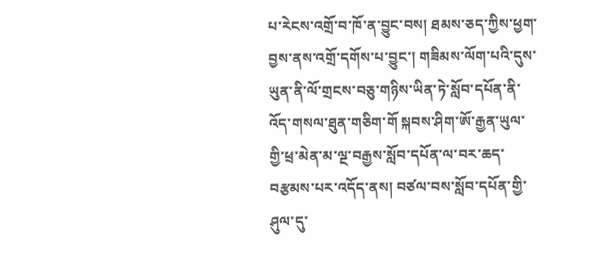པ་རེངས་འགྲོ་བ་ཁོ་ན་བྱུང་བས། ཐམས་ཅད་ཀྱིས་ཕྱག་བྱས་ནས་འགྲོ་དགོས་པ་བྱུང་། གཟིམས་ལོག་པའི་དུས་ཡུན་ནི་ལོ་གྲངས་བཅུ་གཉིས་ཡིན་ཏེ་སློབ་དཔོན་ནི་འོད་གསལ་ཐུན་གཅིག་གོ སྐབས་ཤིག་ཨོ་རྒྱན་ཡུལ་གྱི་ཕྲ་མེན་མ་ལྔ་བརྒྱས་སློབ་དཔོན་ལ་བར་ཆད་བརྩམས་པར་འདོད་ནས། བཙལ་བས་སློབ་དཔོན་གྱི་ཤུལ་དུ་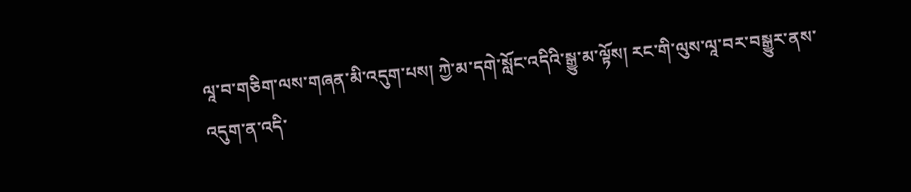ལཱ་བ་གཅིག་ལས་གཞན་མི་འདུག་པས། ཀྱེ་མ་དགེ་སློང་འདིའི་སྒྱུ་མ་ལྟོས། རང་གི་ལུས་ལཱ་བར་བསྒྱུར་ནས་འདུག་ན་འདི་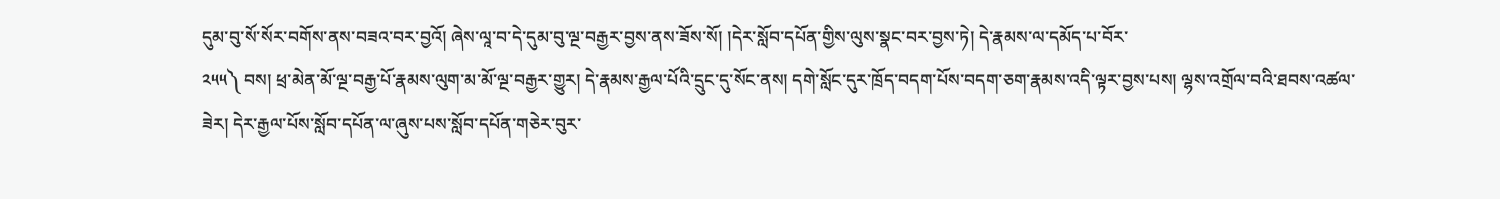དུམ་བུ་སོ་སོར་བགོས་ནས་བཟའ་བར་བྱའོ། ཞེས་ལཱ་བ་དེ་དུམ་བུ་ལྔ་བརྒྱར་བྱས་ནས་ཟོས་སོ། །དེར་སློབ་དཔོན་གྱིས་ལུས་སྣང་བར་བྱས་ཏེ། དེ་རྣམས་ལ་དམོད་པ་བོར་
༢༥༥༽ བས། ཕྲ་མེན་མོ་ལྔ་བརྒྱ་པོ་རྣམས་ལུག་མ་མོ་ལྔ་བརྒྱར་གྱུར། དེ་རྣམས་རྒྱལ་པོའི་དྲུང་དུ་སོང་ནས། དགེ་སློང་དུར་ཁྲོད་བདག་པོས་བདག་ཅག་རྣམས་འདི་ལྟར་བྱས་པས། ལྷས་འགྲོལ་བའི་ཐབས་འཚལ་ཟེར། དེར་རྒྱལ་པོས་སློབ་དཔོན་ལ་ཞུས་པས་སློབ་དཔོན་གཅེར་བུར་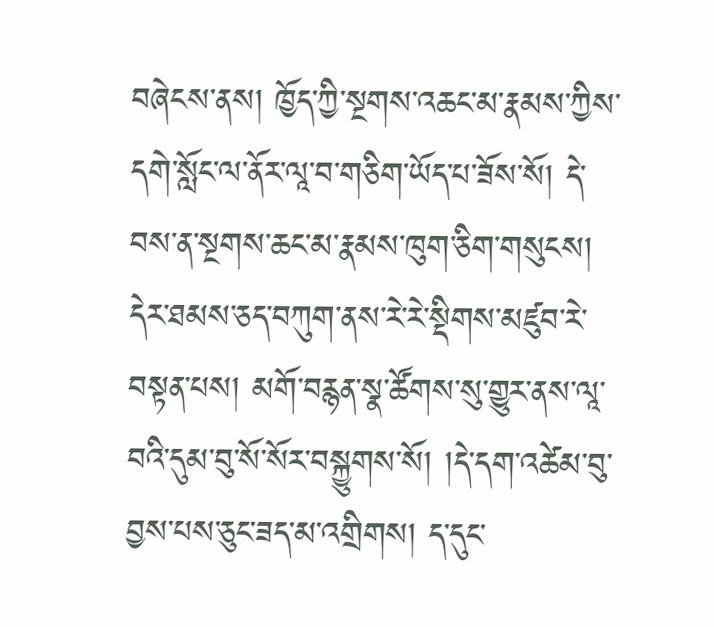བཞེངས་ནས། ཁྱོད་ཀྱི་སྔགས་འཆང་མ་རྣམས་ཀྱིས་དགེ་སློང་ལ་ནོར་ལཱ་བ་གཅིག་ཡོད་པ་ཟོས་སོ། དེ་བས་ན་སྔགས་ཆང་མ་རྣམས་ཁུག་ཅིག་གསུངས། དེར་ཐམས་ཅད་བཀུག་ནས་རེ་རེ་སྡིགས་མཛུབ་རེ་བསྟན་པས། མགོ་བརྙན་སྣ་ཚོགས་སུ་གྱུར་ནས་ལཱ་བའི་དུམ་བུ་སོ་སོར་བསྐྱུགས་སོ། །དེ་དག་འཚེམ་བུ་བྱས་པས་ཅུང་ཟད་མ་འགྲིགས། ད་དུང་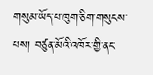གསུམ་ཡོད་པ་ཁུག་ཅིག་གསུངས་པས། བཙུན་མོའི་འཁོར་གྱི་ནང་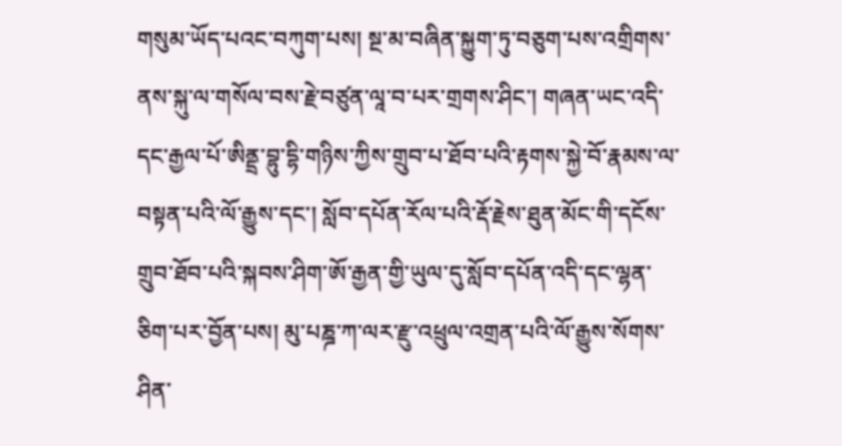གསུམ་ཡོད་པའང་བཀུག་པས། སྔ་མ་བཞིན་སྐྱུག་ཏུ་བཅུག་པས་འགྲིགས་ནས་སྐུ་ལ་གསོལ་བས་རྗེ་བཙུན་ལཱ་བ་པར་གྲགས་ཤིང་། གཞན་ཡང་འདི་དང་རྒྱལ་པོ་ཨིནྡྲ་བྷུ་དྷི་གཉིས་ཀྱིས་གྲུབ་པ་ཐོབ་པའི་རྟགས་སྐྱེ་བོ་རྣམས་ལ་བསྟན་པའི་ལོ་རྒྱུས་དང་། སློབ་དཔོན་རོལ་པའི་རྡོ་རྗེས་ཐུན་མོང་གི་དངོས་གྲུབ་ཐོབ་པའི་སྐབས་ཤིག་ཨོ་རྒྱན་གྱི་ཡུལ་དུ་སློབ་དཔོན་འདི་དང་ལྷན་ཅིག་པར་བྱོན་པས། མུ་པཎྜ་ཀ་ལར་རྫུ་འཕྲུལ་འགྲན་པའི་ལོ་རྒྱུས་སོགས་ཤིན་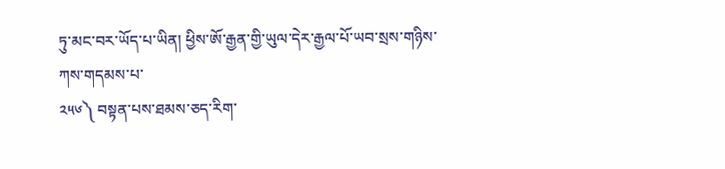ཏུ་མང་བར་ཡོད་པ་ཡིན། ཕྱིས་ཨོ་རྒྱན་གྱི་ཡུལ་དེར་རྒྱལ་པོ་ཡབ་སྲས་གཉིས་ཀས་གདམས་པ་
༢༥༦༽ བསྟན་པས་ཐམས་ཅད་རིག་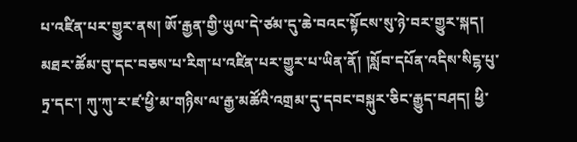པ་འཛིན་པར་གྱུར་ནས། ཨོ་རྒྱན་གྱི་ཡུལ་དེ་ཙམ་དུ་ཆེ་བའང་སྟོངས་སུ་ཉེ་བར་གྱུར་སྐད། མཐར་ཚོམ་བུ་དང་བཅས་པ་རིག་པ་འཛིན་པར་གྱུར་པ་ཡིན་ནོ། །སློབ་དཔོན་འདིས་སིངྷ་པུ་ཏྲ་དང་། ཀུ་ཀུ་ར་ཛ་ཕྱི་མ་གཉིས་ལ་རྒྱ་མཚོའི་འགྲམ་དུ་དབང་བསྐུར་ཅིང་རྒྱུད་བཤད། ཕྱི་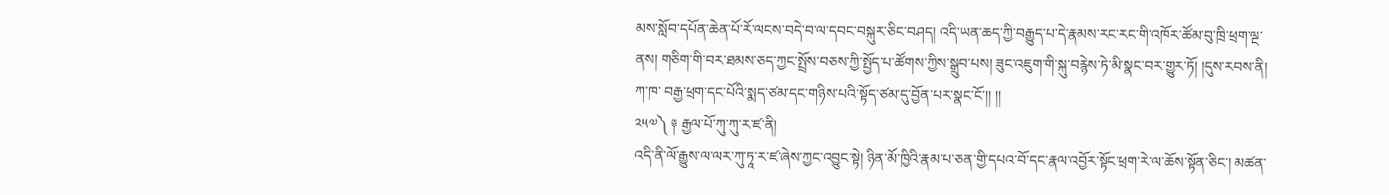མས་སློབ་དཔོན་ཆེན་པོ་རོ་ལངས་བདེ་བ་ལ་དབང་བསྐུར་ཅིང་བཤད། འདི་ཡན་ཆད་ཀྱི་བརྒྱུད་པ་དེ་རྣམས་རང་རང་གི་འཁོར་ཚོམ་བུ་ཁྲི་ཕྲག་ལྔ་ནས། གཅིག་གི་བར་ཐམས་ཅད་ཀྱང་སྤྲོས་བཅས་ཀྱི་སྤྱོད་པ་ཚོགས་ཀྱིས་སྒྲུབ་པས། ཟུང་འཇུག་གི་སྐུ་བརྙེས་ཏེ་མི་སྣང་བར་གྱུར་ཏོ། །དུས་རབས་ནི། ཀ་ཁ་ བརྒྱ་ཕྲག་དང་པོའི་སྨད་ཙམ་དང་གཉིས་པའི་སྟོད་ཙམ་དུ་བྱོན་པར་སྣང་ངོ་།། །།
༢༥༧༽ ༈ རྒྱལ་པོ་ཀུ་ཀུ་ར་ཛ་ནི།
འདི་ནི་ལོ་རྒྱུས་ལ་ལར་ཀུ་ཏཱ་ར་ཛ་ཞེས་ཀྱང་འབྱུང་སྟེ། ཉིན་མོ་ཁྱིའི་རྣམ་པ་ཅན་གྱི་དཔའ་བོ་དང་རྣལ་འབྱོར་སྟོང་ཕྲག་རེ་ལ་ཆོས་སྟོན་ཅིང་། མཚན་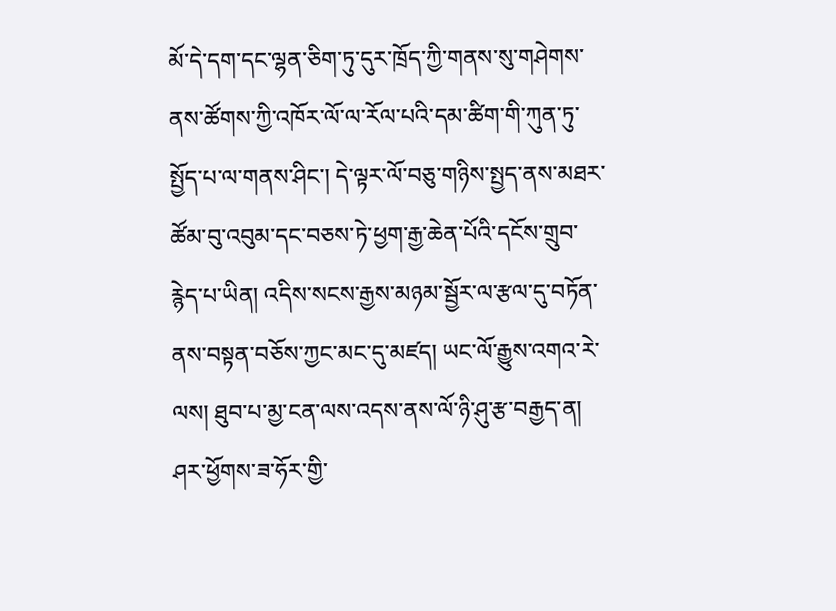མོ་དེ་དག་དང་ལྷན་ཅིག་ཏུ་དུར་ཁྲོད་ཀྱི་གནས་སུ་གཤེགས་ནས་ཚོགས་ཀྱི་འཁོར་ལོ་ལ་རོལ་པའི་དམ་ཚིག་གི་ཀུན་ཏུ་སྤྱོད་པ་ལ་གནས་ཤིང་། དེ་ལྟར་ལོ་བཅུ་གཉིས་སྤྱད་ནས་མཐར་ཚོམ་བུ་འབུམ་དང་བཅས་ཏེ་ཕྱག་རྒྱ་ཆེན་པོའི་དངོས་གྲུབ་རྙེད་པ་ཡིན། འདིས་སངས་རྒྱས་མཉམ་སྦྱོར་ལ་རྩལ་དུ་བཏོན་ནས་བསྟན་བཅོས་ཀྱང་མང་དུ་མཛད། ཡང་ལོ་རྒྱུས་འགའ་རེ་ལས། ཐུབ་པ་མྱ་ངན་ལས་འདས་ནས་ལོ་ཉི་ཤུ་རྩ་བརྒྱད་ན། ཤར་ཕྱོགས་ཟ་ཧོར་གྱི་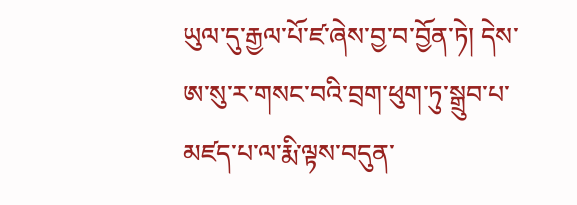ཡུལ་དུ་རྒྱལ་པོ་ཛ་ཞེས་བྱ་བ་བྱོན་ཏེ། དེས་ཨ་སུ་ར་གསང་བའི་བྲག་ཕུག་ཏུ་སྒྲུབ་པ་མཛད་པ་ལ་རྨི་ལྟས་བདུན་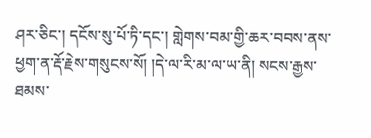ཤར་ཅིང་། དངོས་སུ་པོ་ཏི་དང་། གླེགས་བམ་གྱི་ཆར་བབས་ནས་ཕྱག་ན་རྡོ་རྗེས་གསུངས་སོ། །དེ་ལ་རི་མ་ལ་ཡ་ནི། སངས་རྒྱས་ཐམས་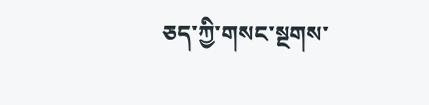ཅད་ཀྱི་གསང་སྔགས་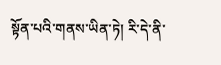སྟོན་པའི་གནས་ཡིན་ཏེ། རི་དེ་ནི་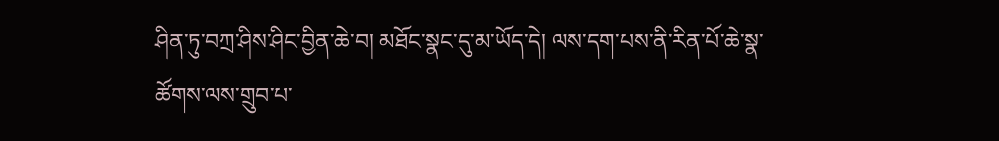ཤིན་ཏུ་བཀྲ་ཤིས་ཤིང་བྱིན་ཆེ་བ། མཐོང་སྣང་དུ་མ་ཡོད་དེ། ལས་དག་པས་ནི་རིན་པོ་ཆེ་སྣ་ཚོགས་ལས་གྲུབ་པ་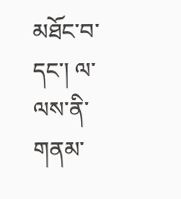མཐོང་བ་དང་། ལ་ལས་ནི་གནམ་